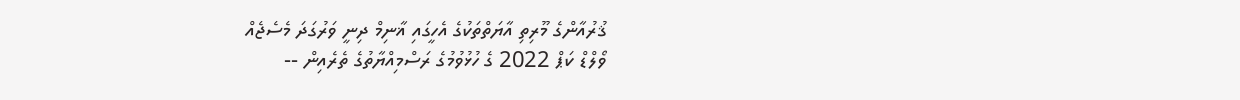ޤުރުއާންގެ މޫރިތި އާޔަތްތަކުގެ އެހީގައި ޣާނިމް ދިނީ ވަރުގަދަ މެސެޖެއް
ވޯލްޑް ކަޕް 2022 ގެ ހުޅުވުމުގެ ރަސްމިއްޔާތުގެ ތެރެއިން --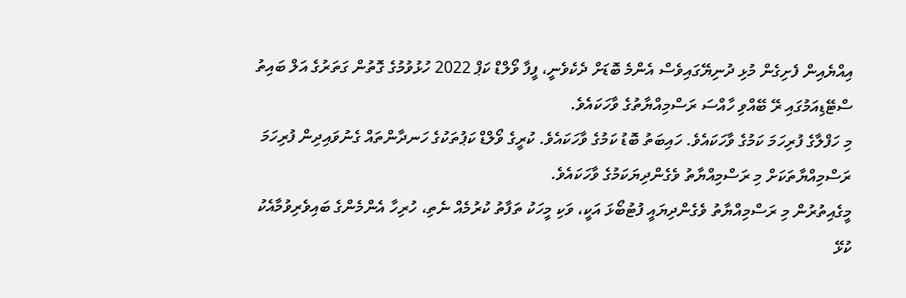އިއްޔެއިން ފެށިގެން މުޅި ދުނިޔޭގައިވެސް އެންމެ ބޮޑަށް ދެކެވެނީ، ފީފާ ވޯލްޑް ކަޕް 2022 ހުޅުވުމުގެ ގޮތުން ގަތަރުގެ އަލް ބައިތު ސްޓޭޑިއަމުގައި ރޭ ބޭއްވި ހާއްސަ ރަސްމިއްޔާތުގެ ވާހަކައެވެ.
މި ހަފްލާގެ ފުރިހަމަ ކަމުގެ ވާހަކައެވެ. ހައިބަތު ބޮޑު ކަމުގެ ވާހަކައެވެ. ކުރީގެ ވޯލްޑް ކަޕުތަކުގެ ހަނދާންތައް ގެނުވައިދިން ފުރިހަމަ ރަސްމިއްޔާތަކަށް މި ރަސްމިއްޔާތު ވެގެންދިޔަކަމުގެ ވާހަކައެވެ.
މީގެއިތުރުން މި ރަސްމިއްޔާތު ވެގެންދިޔައީ ފުޓުބޯޅަ އަކީ، ވަކި މީހަކު ތަފާތު ކުރުމެއް ނެތި، ހުރިހާ އެންމެންގެ ބައިވެރިވުމާއެކު ކުޅޭ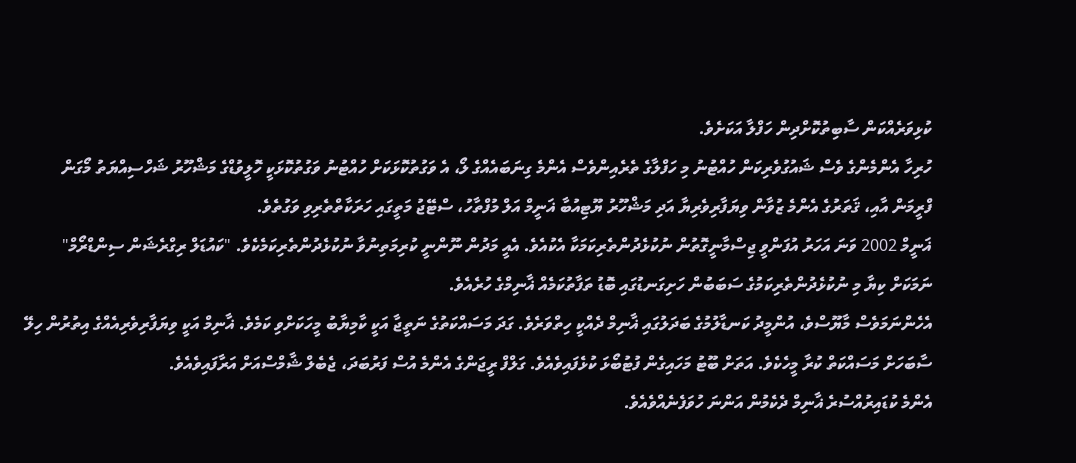ކުޅިވަރެއްކަން ސާބިތުކޮށްދިން ހަފްލާ އަކަށެވެ.
ހުރިހާ އެންމެންގެ ވެސް ޝައުގުވެރިކަން ހުއްޓުނު މި ހަފްލާގެ ތެރެއިންވެސް އެންމެ ގިނަބައެއްގެ ލޯ، އެ ވަގުތުކޮޅަކަށް ހުއްޓުނު ވަގުތުކޮޅަކީ ހޮލީވުޑްގެ މަޝްހޫރު ޝަހްސިއްޔަތު މޯގަން ފްރީމަން އާއި، ޤަތަރުގެ އެންމެ ޒުވާން ވިޔަފާރިވެރިޔާ އަދި މަޝްހޫރު ޔޫޓިއުބާ ޣަނީމް އަލް މުފްތާހު، ސްޓޭޖު މަތީގައި ހަރަކާތްތެރިވި ވަގުތެވެ.
ޣަނީމް 2002 ވަނަ އަހަރު އުފަންވީ ޖިސްމާނީގޮތުން ނުކުޅެދުންތެރިކަމަކާ އެކުއެވެ. އެއީ މަދުން ނޫންނީ ކުރިމަތިނުވާ ނުކުޅެދުންތެރިކަމެކެވެ. "ކައުޑަލް ރިގްރެޝަން ސިންޑްރޯމް" ނަމަކަށް ކިޔާ މި ނުކުޅެދުންތެރިކަމުގެ ސަބަބުން ހަށިގަނޑުގައި ބޮޑު ތަފާތުކަމެއް ޣާނިމްގެ ހުރެއެވެ.
އެހެންނަމަވެސް މާޔޫސްވެ، އުންމީދު ކަނޑާލުމުގެ ބަދަލުގައި ޣާނިމް ދެއްކީ ހިތްވަރެވެ. ގަދަ މަސައްކަތުގެ ނަތީޖާ އަކީ ކާމިޔާބު މީހަކަށްވި ކަމެވެ. ޣާނިމް އަކީ ވިޔަފާރިވެރިއެއްގެ އިތުރުން ހިލޭ ސާބަހަށް މަސައްކަތް ކުރާ މީހެކެވެ. އަތަށް ބޫޓު މަހައިގެން ފުޓުބޯޅަ ކުޅެފައިވެއެވެ. ގަލްފް ރީޖަންގެ އެންމެ އުސް ފަރުބަދަ، ޖެބެލް ޝާމްސްއަށް އަރާފައިވެއެވެ.
އެންމެ ކުޑައިރުއްސުރެ ޣާނިމް ދެކެމުން އަންނަ ހުވަފެނެއްވެއެވެ.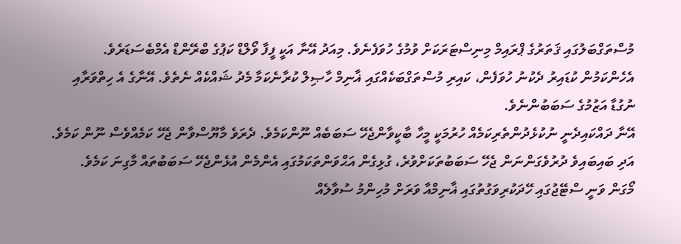މުސްތަގްބަލުގައި ޤަތަރުގެ ޕްރައިމް މިނިސްޓަރަކަށް ވުމުގެ ހުވަފެނެވެ. މިއަދު އޭނާ އަކީ ފީފާ ވޯލްޑް ކަޕުގެ ބްރޭންޑް އެމްބެސަޑަރެވެ. އެހެންކަމުން ކުޑައިރު ދެކުނު ހުވަފެން، ކައިރި މުސްތަގްބަކެއްގައި ޣާނިމް ހާޞިލް ކުރާނެކަމާ މެދު ޝައްކެއް ނެތެވެ. އޭނާގެ އެ ހިތްވަރާއި ނުގުޑާ އަޒުމުގެ ސަބަބުންނެވެ.
އޭނާ ދައްކައިދެނީ ނުކުޅެދުންތެރިކަމެއް ހުރުމަކީ މީހާ ބާކީވާންޖެހޭ ސަބަބެއް ނޫންކަމެވެ. ދެރަވެ މާޔޫސްވާން ޖެހޭ ކަމެއްވެސް ނޫން ކަމެވެ. އަދި ބައިބައިވެ ދުރުވެގަންނަން ޖެހޭ ސަބަބުތަކަށްވުރެ، ގުޅިގެން އަޙްވަންތަކަމުގައި އެންމެން އުޅެންޖެހޭ ސަބަބުތައް މާގިނަ ކަމެވެ.
މޯގަން ވަނީ ސްޓޭޖުގައި ހޭދަކުރިވަގުތުގައި ޣާނިމްއާ ވަރަށް މުހިންމު ސުވާލެއް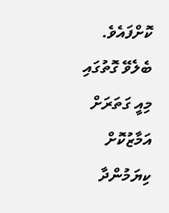ކޮށްފައެވެ. ބެލެވޭ ގޮތުގައި މިއީ ގަތަރަށް އަމާޒުކޮށް ކިޔަމުންދާ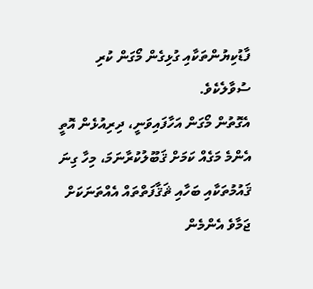ފާޑުކިޔުންތަކާއި ގުޅިގެން މޯގަން ކުރި ސުވާލެކެވެ.
އެގޮތުން މޯގަން އަހާފައިވަނީ، ދިރިއުޅެން އޮތީ އެންމެ މަގެއް ކަމަށް ޤަބޫލުކުރާނަމަ، މިހާ ގިނަ ޤައުމުތަކާއި ބަހާއި ޘަޤާފަތްތައް އެއްތަނަކަށް ޖަމާވެ އެންމެން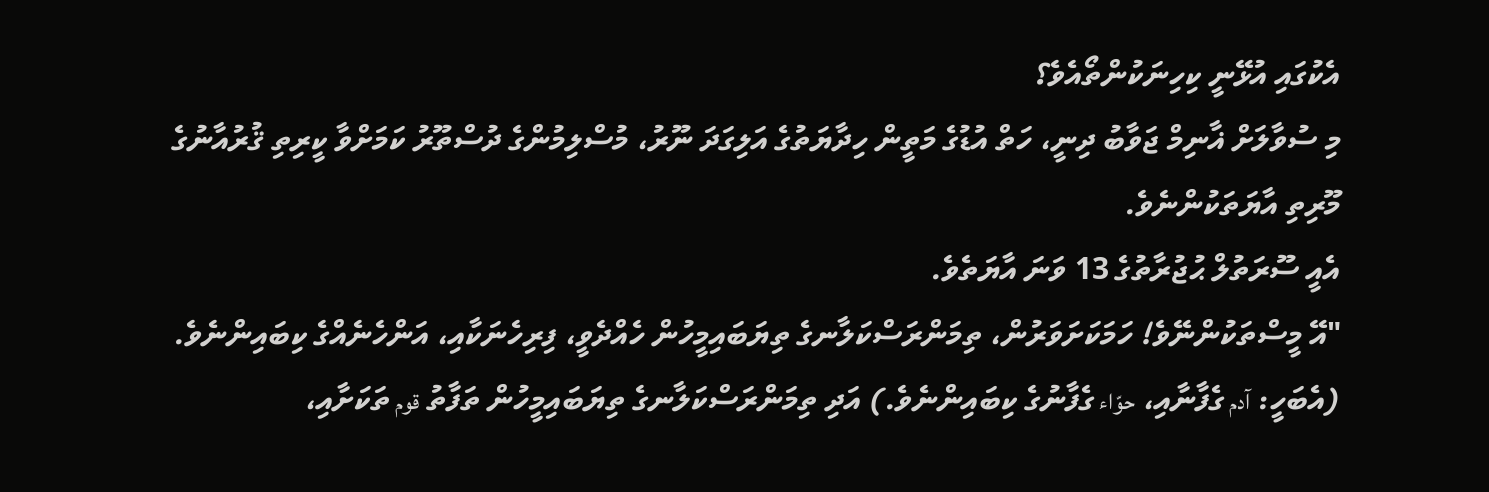އެކުގައި އުޅޭނީ ކިހިނަކުންތޯއެވެ؟
މި ސުވާލަށް ޣާނިމް ޖަވާބު ދިނީ، ހަތް އުޑުގެ މަތީން ހިދާޔަތުގެ އަލިގަދަ ނޫރު، މުސްލިމުންގެ ދުސްތޫރު ކަމަށްވާ ކީރިތި ޤުރުއާނުގެ މޫރިތި އާޔަތަކުންނެވެ.
އެއީ ސޫރަތުލް ޙުޖުރާތުގެ 13 ވަނަ އާޔަތެވެ.
"އޭ މީސްތަކުންނޭވެ! ހަމަކަށަވަރުން، ތިމަންރަސްކަލާނގެ ތިޔަބައިމީހުން ހެއްދެވީ، ފިރިހެނަކާއި، އަންހެނެއްގެ ކިބައިންނެވެ. (އެބަހީ: آدم ގެފާނާއި، حوّاء ގެފާނުގެ ކިބައިންނެވެ.) އަދި ތިމަންރަސްކަލާނގެ ތިޔަބައިމީހުން ތަފާތު قوم ތަކަށާއި،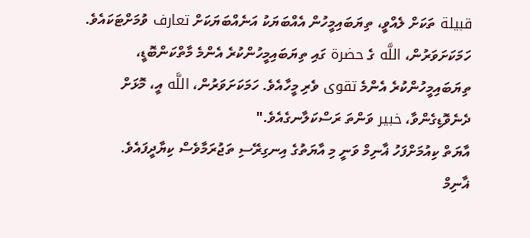قبيلة ތަކަށް ލެއްވީ، ތިޔަބައިމީހުން އެއްބަޔަކު އަނެއްބަޔަކަށް تعارف ވުމަށްޓަކައެވެ. ހަމަކަށަވަރުން، اللَّه ގެ حضرة ގައި ތިޔަބައިމީހުންކުރެ އެންމެ މާތްކަންބޮޑީ، ތިޔަބައިމީހުންކުރެ އެންމެ تقوى ވެރި މީހާއެވެ. ހަމަކަށަވަރުން، اللَّه އީ، މޮޅަށް ދެނެވޮޑިގެންވާ، خبير ވަންތަ ރަސްކަލާނގެއެވެ."
އާޔަތް ކިއުމަށްފަހު ޣާނިމް ވަނީ މި އާޔަތުގެ އިނގިރޭސި ތަޖުރަމާވެސް ކިޔާދީފައެވެ.
ޣާނިމް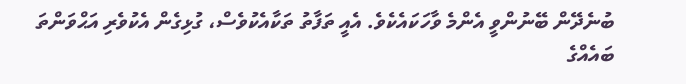ބުނެދޭން ބޭނުންވީ އެންމެ ވާހަކައެކެވެ. އެއީ ތަފާތު ތަކާއެކުވެސް، ގުޅިގެން އެކުވެރި އަޙްވަންތަ ބައެއްގެ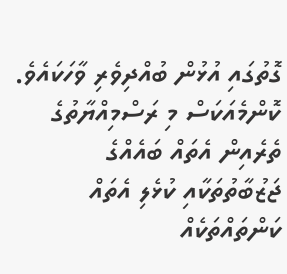ގޮތުގައި އުޅުން ބުއްދިވެރި ވާހަކައެވެ.
ކޮންމެއަކަސް މި ރަސްމިއްޔާތުގެ ތެރެއިން އެތައް ބައެއްގެ ޖަޒުބާތުތަކާއި ކުޅެލި އެތައް ކަންތައްތަކެއް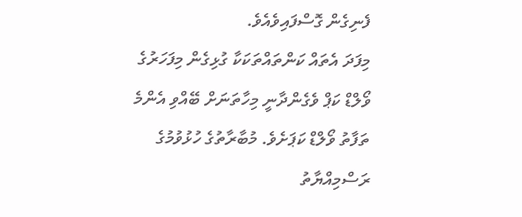ފެނިގެން ގޮސްފައިވެއެވެ.
މިފަދަ އެތައް ކަންތައްތަކަކާ ގުޅިގެން މިފަހަރުގެ ވޯލްޑް ކަޕް ވެގެންދާނީ މިހާތަނަށް ބޭއްވި އެންމެ ތަފާތު ވޯލްޑް ކަޕަށެވެ. މުބާރާތުގެ ހުޅުވުމުގެ ރަސްމިއްޔާތު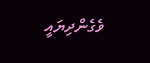ވެގެންދިޔައީ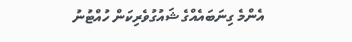އެންމެ ގިނަބައެއްގެ ޝައުގުވެރިކަން ހުއްޓުނު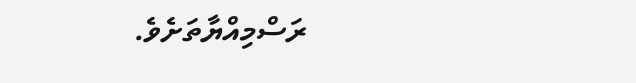ރަސްމިއްޔާތަށެވެ.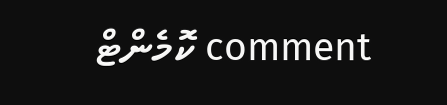comment ކޮމެންޓް